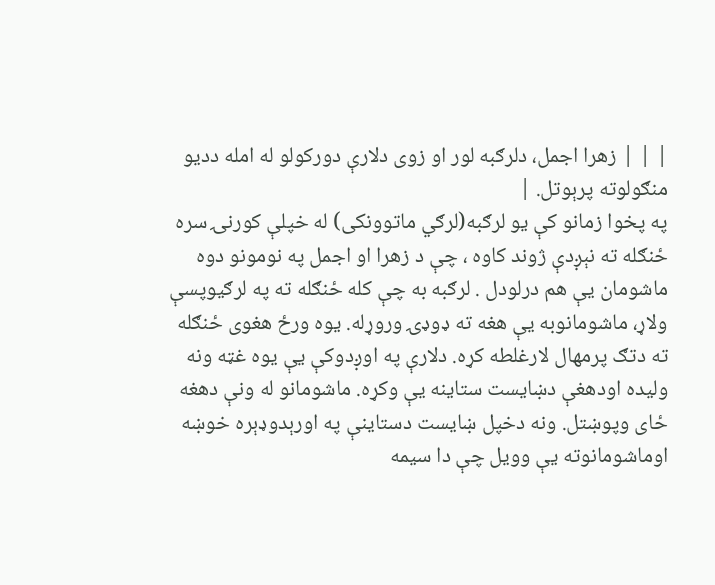| | | زهرا اجمل، دلرګبه لور او زوی دلارې دورکولو له امله دديو منګولوته پرېوتل. |
په پخوا زمانو کې يو لرګبه(لرګي ماتوونکی) له خپلې کورنۍ سره ځنګله ته نېږدې ژوند کاوه ، چې د زهرا او اجمل په نومونو دوه ماشومان يې هم درلودل . لرګبه به چې کله ځنګله ته په لرګيوپسې ولاړ، ماشومانوبه يې هغه ته ډوډۍ وروړله. يوه ورځ هغوی ځنګله ته دتګ پرمهال لارغلطه کړه. دلارې په اوږدوکې يې يوه غټه ونه وليده اودهغې دښايست ستاينه يې وکړه. ماشومانو له ونې دهغه ځای وپوښتل. ونه دخپل ښايست دستاينې په اورېدوډېره خوښه اوماشومانوته يې وويل چې دا سيمه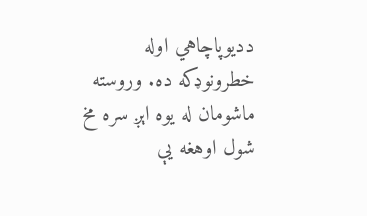دديوپاچاهي اوله خطرونوډکه ده. وروسته ماشومان له يوه اېږ سره مخ شول اوهغه يې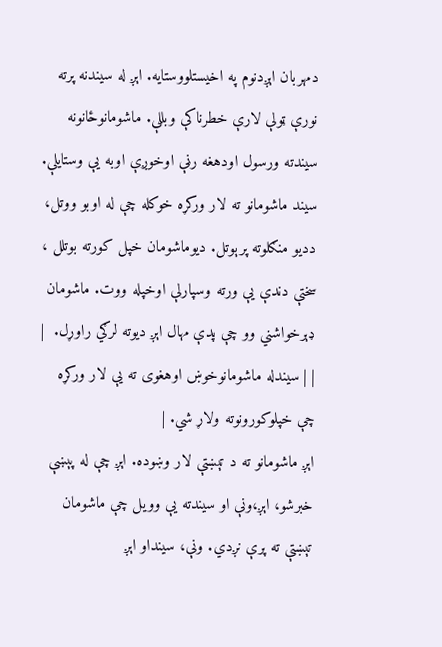دمهربان اېږدنوم په اخيستلووستايه. اېږ له سيندنه پرته نورې ټولې لارې خطرناکې وبللې. ماشومانوځانونه سيندته ورسول اودهغه رڼې اوخوږې اوبه يې وستايلې. سيند ماشومانو ته لار ورکړه خوکله چې له اوبو ووتل، دديو منګلوته پرېوتل. ديوماشومان خپل کورته بوتلل ، سختې دندې يې ورته وسپارلې اوخپله ووت. ماشومان ډېرخواشني وو چې پدې مهال اېږ ديوته لرګي راوړل.  | | | سيندله ماشومانوخوښ اوهغوی ته يې لار ورکړه چې خپلوکورونوته ولاړ شي. |
اېږ ماشومانو ته د تېښتې لار وښوده. اېږ چې له پېښې خبرشو، اېږ،ونې او سيندته يې وويل چې ماشومان تېښتې ته پرې نږدي. ونې، سينداو اېږ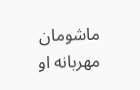ماشومان مهربانه او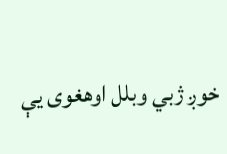خوږ ژبي وبلل اوهغوی يې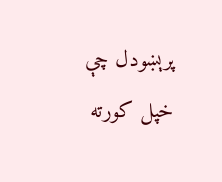پرېښودل چې خپل کورته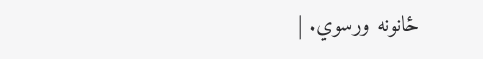ځانونه ورسوي. |